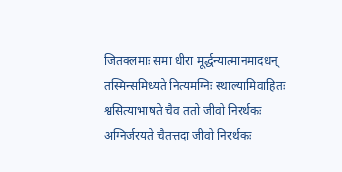जितक्लमाः समा धीरा मूर्द्धन्यात्मानमादधन्
तस्मिन्समिध्यते नित्यमग्निः स्थाल्यामिवाहितः
श्वसित्याभाषते चैव ततो जीवो निरर्थकः
अग्निर्जरयते चैतत्तदा जीवो निरर्थकः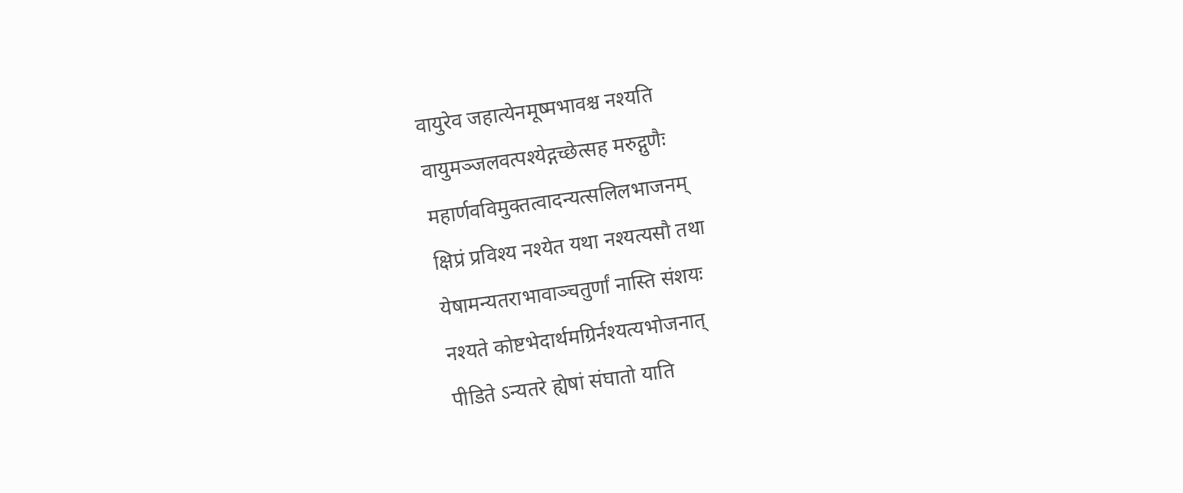वायुरेव जहात्येनमूष्मभावश्च नश्यति
वायुमञ्जलवत्पश्येद्गच्छेत्सह मरुद्गुणैः
महार्णवविमुक्तत्वादन्यत्सलिलभाजनम्
क्षिप्रं प्रविश्य नश्येत यथा नश्यत्यसौ तथा
येषामन्यतराभावाञ्चतुर्णां नास्ति संशयः
नश्यते कोष्टभेदार्थमग्रिर्नश्यत्यभोजनात्
पीडिते ऽन्यतरे ह्येषां संघातो याति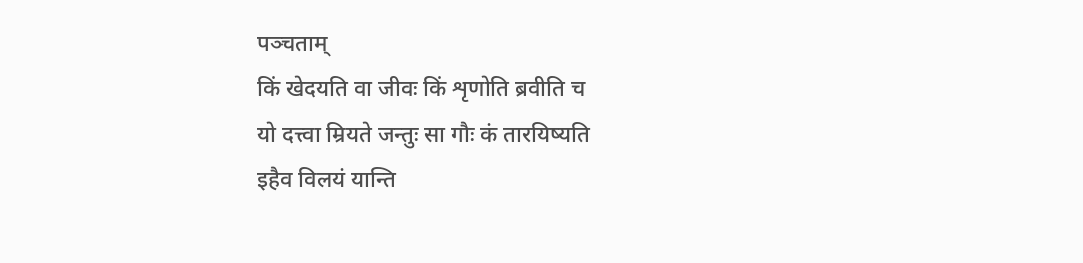पञ्चताम्
किं खेदयति वा जीवः किं शृणोति ब्रवीति च
यो दत्त्वा म्रियते जन्तुः सा गौः कं तारयिष्यति
इहैव विलयं यान्ति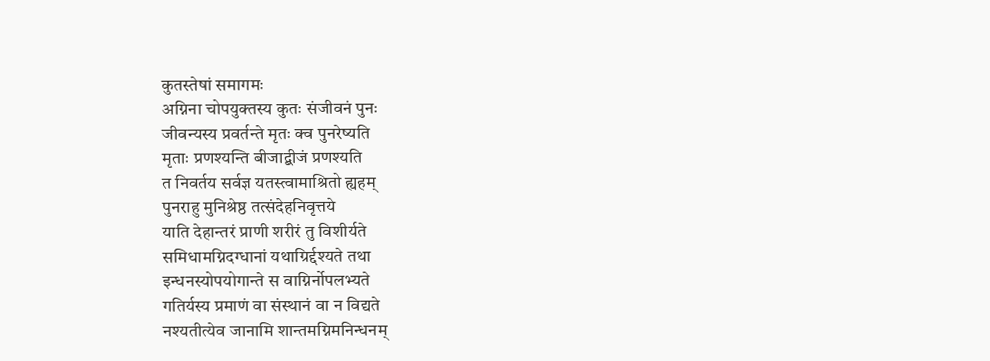कुतस्तेषां समागमः
अग्निना चोपयुक्तस्य कुतः संजीवनं पुनः
जीवन्यस्य प्रवर्तन्ते मृतः क्व पुनरेष्यति
मृताः प्रणश्यन्ति बीजाद्बीजं प्रणश्यति
त निवर्तय सर्वज्ञ यतस्त्वामाश्रितो ह्यहम्
पुनराहु मुनिश्रेष्ठ तत्संदेहनिवृत्तये
याति देहान्तरं प्राणी शरीरं तु विशीर्यते
समिधामग्निदग्धानां यथाग्रिर्द्दश्यते तथा
इन्धनस्योपयोगान्ते स वाग्निर्नोपलभ्यते
गतिर्यस्य प्रमाणं वा संस्थानं वा न विद्यते
नश्यतीत्येव जानामि शान्तमग्निमनिन्धनम्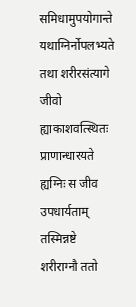समिधामुपयोगान्ते यथाग्निर्नोपलभ्यते
तथा शरीरसंत्यागे जीवो ह्याकाशवत्स्थितः
प्राणान्धारयते ह्यग्निः स जीव उपधार्यताम्
तस्मिन्नष्टे शरीराग्नौ ततो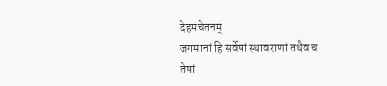देहमचेतनम्
जगमानां हि सर्वेषां स्थावराणां तथैव च
तेषां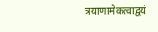त्रयाणामेकत्वाद्वयं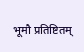भूमौ प्रतिष्टितम्